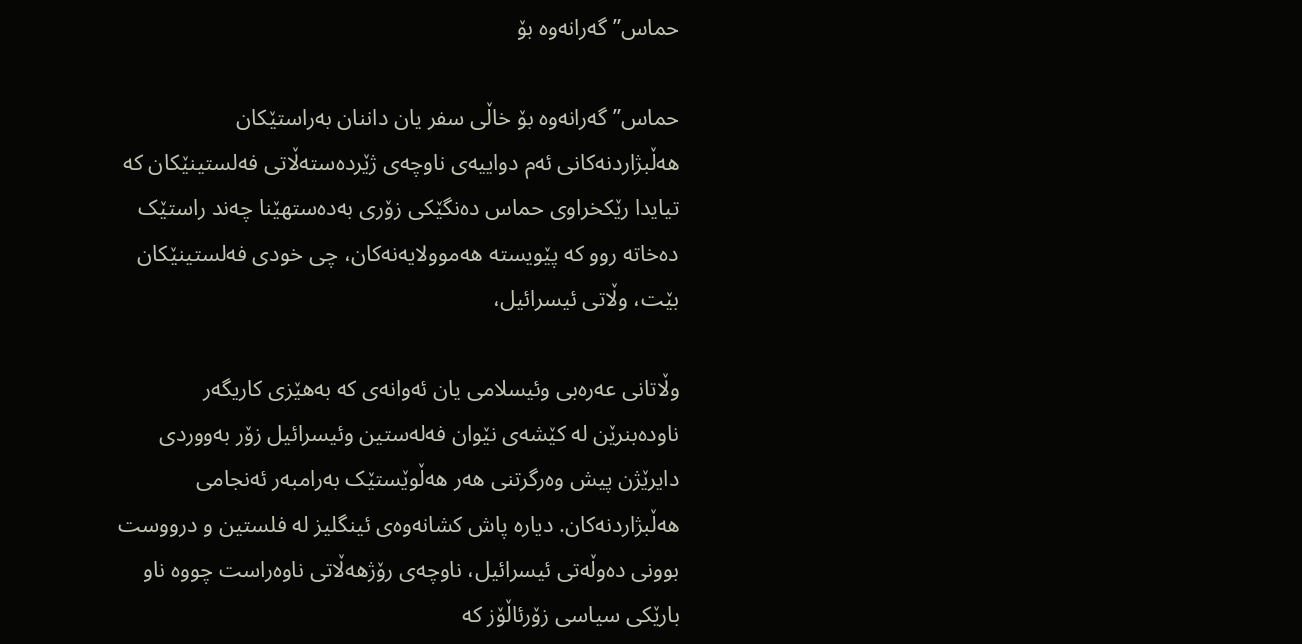حماس” گه‌رانه‌وه‌ بۆ

حماس” گه‌رانه‌وه‌ بۆ خاڵی سفر يان داننان به‌راستێکان
هه‌ڵبژاردنه‌کانی ئه‌م دواييه‌ی ناوچه‌ی ژێرده‌سته‌ڵاتی فه‌لستينێکان که‌ تيايدا رێکخراوی حماس ده‌نگێکی زۆری به‌‌ده‌ستهێنا چه‌ند راستێک ده‌خاته‌ روو که‌ پێويسته‌ هه‌موولايه‌نه‌کان، چی خودی فه‌لستينێکان بێت، وڵاتی ئيسرائيل،

وڵاتانی عه‌ره‌بی وئيسلامی يان ئه‌وانه‌ی که‌ به‌هێزی کاريگه‌ر ناوده‌بنرێن له‌ کێشه‌ی نێوان فه‌له‌ستين وئيسرائيل زۆر به‌ووردی دايرێژن پیش وه‌رگرتنی هه‌ر هه‌ڵوێستێک به‌رامبه‌ر ئه‌نجامی هه‌ڵبژاردنه‌کان. دياره‌ پاش کشانه‌وه‌ی ئينگليز له‌ فلستين و درووست بوونی ده‌وڵه‌تی ئيسرائيل، ناوچه‌ی رۆژهه‌ڵاتی ناوه‌راست چووه‌‌ ناو بارێکی سياسی زۆرئاڵۆز که‌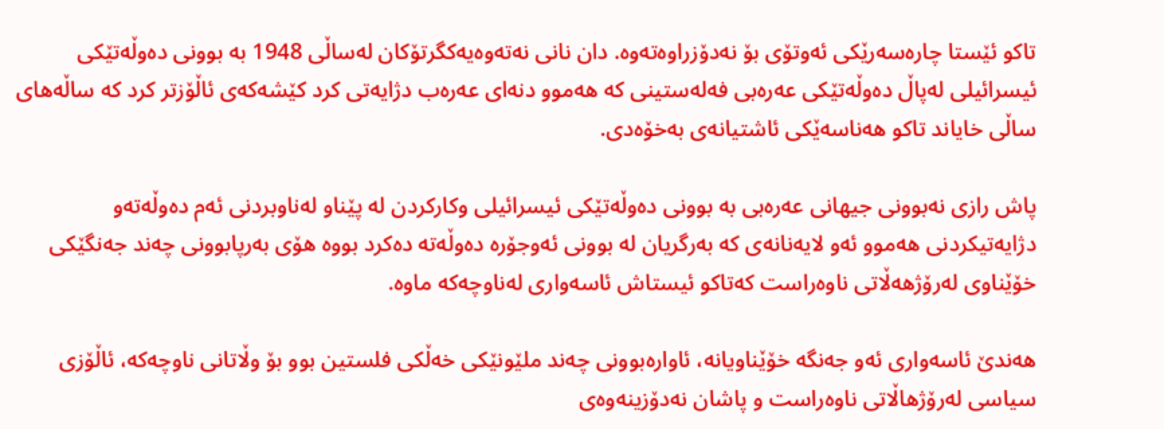تاکو ئێستا چاره‌سه‌رێکی ئه‌وتۆی بۆ نه‌دۆزراوه‌ته‌وه‌. دان نانی نه‌ته‌وه‌يه‌کگرتۆکان له‌ساڵی 1948 به‌ بوونی ده‌وڵه‌تێکی ئيسرائيلی له‌پاڵ ده‌وڵه‌تێکی عه‌ره‌بی فه‌له‌ستينی که‌ هه‌موو دنه‌ای عه‌ره‌ب دژايه‌تی کرد کێشه‌که‌ی ئاڵۆزتر کرد که‌ ساڵه‌های ساڵی خاياند تاکو هه‌ناسه‌ێکی ئاشتيانه‌ی به‌خۆه‌دی.

پاش رازی نه‌بوونی جيهانی عه‌ره‌بی به‌ بوونی ده‌وڵه‌تێکی ئيسرائيلی وکارکردن له‌ پێناو له‌ناوبردنی ئه‌م ده‌وڵه‌ته‌و دژايه‌تیکردنی هه‌موو ئه‌و لايه‌نانه‌ی که‌ به‌رگريان له‌ بوونی ئه‌وجۆره‌ ده‌وڵه‌ته‌ ده‌کرد بووه‌ هۆی به‌رپابوونی چه‌ند جه‌نگێکی خۆێناوی له‌رۆژهه‌ڵاتی ناوه‌راست که‌تاکو ئیستاش ئاسه‌واری له‌ناوچه‌که‌ ماوه‌.

هه‌ندێ ئاسه‌واری ئه‌و جه‌نگه‌ خۆێناويانه‌، ئاواره‌بوونی چه‌ند ملێونێکی خه‌ڵکی فلستين بوو بۆ وڵاتانی ناوچه‌که‌، ئاڵۆزی سياسی له‌رۆژهاڵاتی ناوه‌راست و پاشان نه‌دۆزينه‌وه‌ی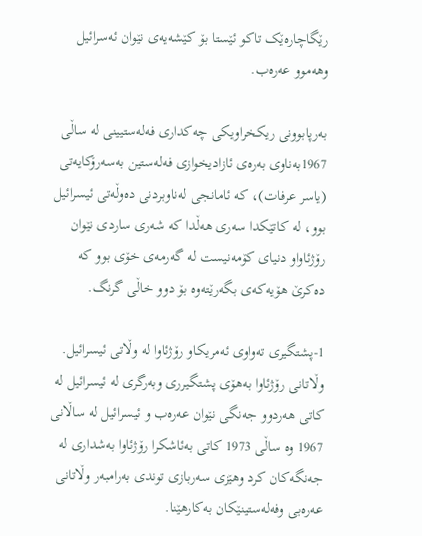رێگاچاره‌ێک تاکو ئێستا بۆ کێشه‌يه‌ی نێوان ئه‌سرائيل وهه‌موو عه‌ره‌ب.

به‌رپابوونی ریکخراویکی چه‌کداری فه‌له‌ستيينی له‌ ساڵی 1967به‌ناوی به‌ره‌ی ئازاديخوازی فه‌له‌ستين به‌سه‌رۆکايه‌تی (ياسر عرفات)، که‌ ئامانجی له‌ناوبردنی ده‌وڵه‌تی ئيسرائيل بوو، له‌ کاتێکدا سه‌ری هه‌ڵدا که‌ شه‌ری ساردی نێوان رۆژئاواو دنيای کۆمه‌نيست له‌ گه‌رمه‌ی خۆی بوو که‌ ده‌کرێ هۆيه‌که‌ی بگه‌رێته‌وه‌ بۆ دوو خاڵی گرنگ.

1-پشتگيری ته‌واوی ئه‌مريکاو رۆژئاوا له‌‌ وڵاتی ئيسرائيل.
وڵاتانی رۆژئاوا به‌هۆی پشتگيرری وبه‌رگری له‌ ئيسرائيل له‌ کاتی هه‌ردوو جه‌نگی نێوان عه‌ره‌ب و ئيسرائيل له‌ ساڵانی 1967 وه‌ ساڵی 1973 کاتی به‌ئاشکرا رۆژئاوا به‌شداری له‌ جه‌نگه‌کان کرد وهێزی سه‌ربازی توندی به‌رامبه‌ر وڵاتانی عه‌ره‌بی وفه‌له‌ستينێکان به‌کارهێنا.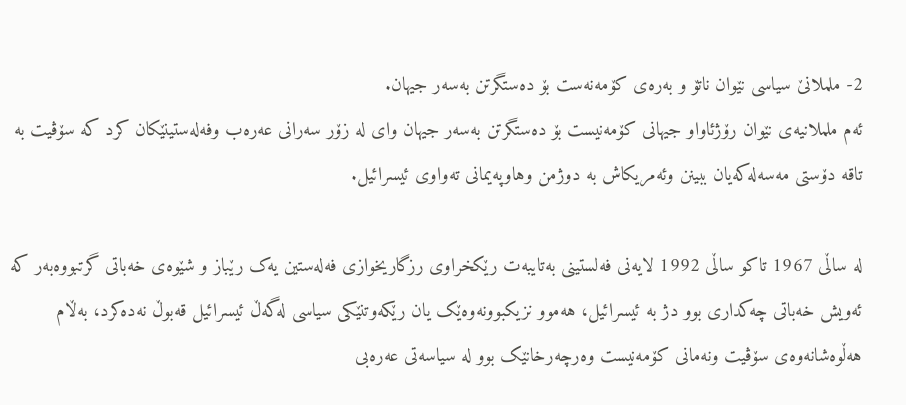2- ململانێ سياسی نێوان ناتۆ و به‌ره‌ی کۆمه‌نه‌ست بۆ ده‌ستگرتن به‌سه‌ر جيهان.
ئه‌م ململانيه‌ی نێوان رۆژئاواو جيهانی کۆمه‌نيست بۆ ده‌ستگرتن به‌سه‌ر جيهان وای له‌ زۆر سه‌رانی عه‌ره‌ب وفه‌له‌ستينێکان کرد که‌ سۆڤیت به‌ تاقه‌ دۆستی مه‌سه‌له‌که‌يان ببينن وئه‌مريکاش به‌ دوژمن وهاوپه‌يمانی ته‌واوی ئيسرائيل.

له‌ ساڵی 1967 تاکو ساڵی 1992 لايه‌نی فه‌لستينی به‌تايبه‌ت رێکخراوی رزگاريخوازی فه‌له‌ستين يه‌ک رێباز و شێوه‌ی خه‌باتی گرتبووه‌به‌ر که‌ ئه‌ويش خه‌باتی چه‌کداری بوو دژ به‌ ئيسرائيل، هه‌موو نزيکبوونه‌وه‌ێک يان رێکه‌وتنێکی سياسی له‌گه‌ڵ ئيسرائيل قه‌بوڵ نه‌ده‌کرد، به‌ڵام هه‌ڵوه‌شانه‌وه‌ی سۆڤیت ونه‌مانی کۆمه‌نيست وه‌رچه‌رخانێک بوو له‌ سياسه‌تی عه‌ره‌بی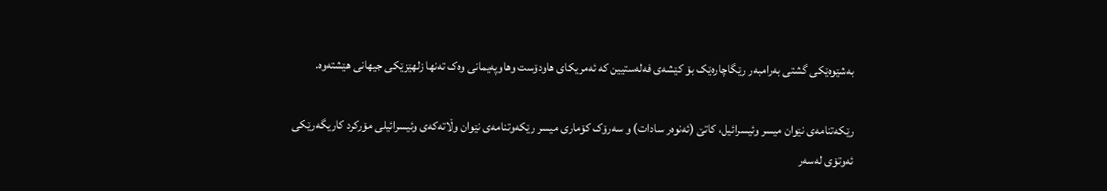به‌شێوه‌ێکی گشتی به‌رامبه‌ر رێگاچاره‌ێک بۆ کێشه‌ی فه‌له‌ستيين که‌ ئه‌مريکای هاودۆست وهاوپه‌يمانی وه‌ک ته‌نها زلهێزێکی جيهانی هێشته‌وه‌.

رێکه‌تنامه‌ی نێوان ميسر وئيسرائيل، کاتێ (ئه‌نوه‌ر سادات) و سه‌رۆک کۆماری ميسر رێکه‌وتنامه‌ی نێوان وڵاته‌که‌ی وئيسرائيلی مۆرکرد کاريگه‌رێکی ئه‌وتۆی له‌سه‌ر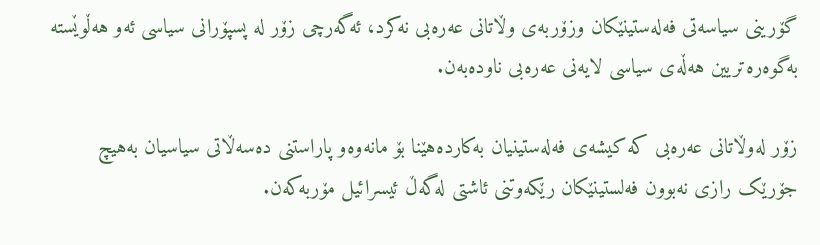گۆرينی سياسه‌تی فه‌له‌ستينێکان وزۆربه‌ی وڵاتانی عه‌ره‌بی نه‌کرد، ئه‌گه‌رچی زۆر له‌ پسپۆرانی سياسی ئه‌و هه‌ڵوێسته‌ به‌گوه‌ره‌تريين هه‌ڵه‌ی سياسی لايه‌نی عه‌ره‌بی ناوده‌به‌ن‌.

زۆر له‌وڵاتانی عه‌ره‌بی که‌ کیشه‌ی فه‌له‌ستينيان به‌کارده‌هێنا بۆ مانه‌وه‌و پاراستنی ده‌سه‌ڵاتی سياسيان به‌هيچ جۆرێک رازی نه‌بوون فه‌لستينێکان رێکه‌وتنی ئاشتی له‌گه‌ڵ ئيسرائيل مۆربه‌که‌ن.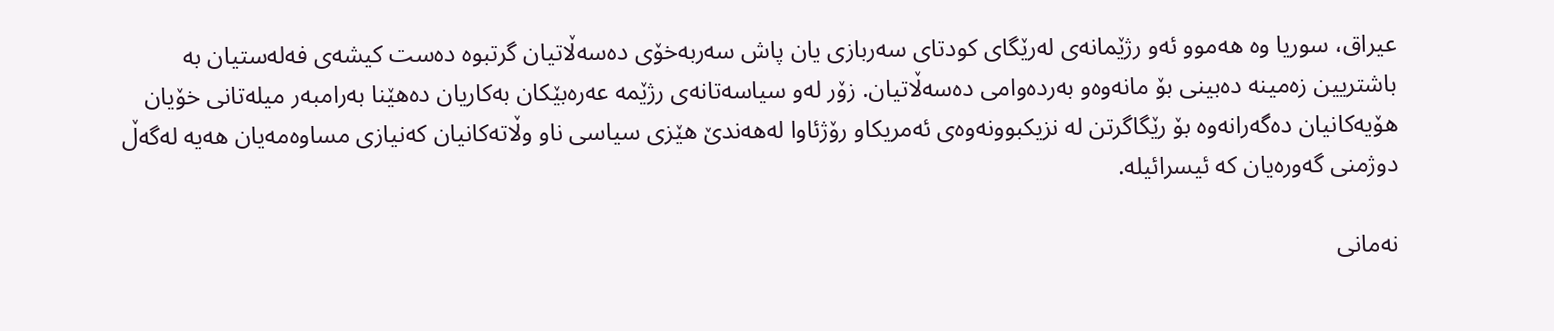عيراق، سوريا وه‌ هه‌موو ئه‌و رژێمانه‌ی له‌رێگای کودتای سه‌ربازی يان پاش سه‌ربه‌خۆی ده‌سه‌ڵاتيان گرتبوه‌ ده‌ست کیشه‌ی فه‌له‌ستيان به‌ باشتريين زه‌مينه‌ ده‌بينی بۆ مانه‌وه‌و به‌رده‌وامی ده‌سه‌ڵاتيان. زۆر له‌و سياسه‌تانه‌ی رژێمه‌ عه‌ره‌بێکان به‌کاريان ده‌هێنا به‌رامبه‌ر ميله‌تانی خۆيان هۆيه‌کانيان ده‌گه‌رانه‌وه‌ بۆ رێگاگرتن له‌ نزيکبوونه‌وه‌ی ئه‌مريکاو رۆژئاوا‌ له‌هه‌ندێ هێزی سياسی ناو وڵاته‌کانيان که‌نيازی مساوه‌مه‌يان هه‌يه‌ له‌گه‌ڵ دوژمنی گه‌وره‌يان که‌‌ ئيسرائيله‌.

نه‌مانی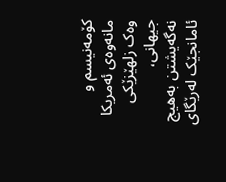کۆمه‌نيسم و مانه‌وه‌ی ئه‌مريکا وه‌ک زلهێزێکی جيهانی، نه‌گه‌يشتن به‌‌هيج ئامانجێک له‌رێگای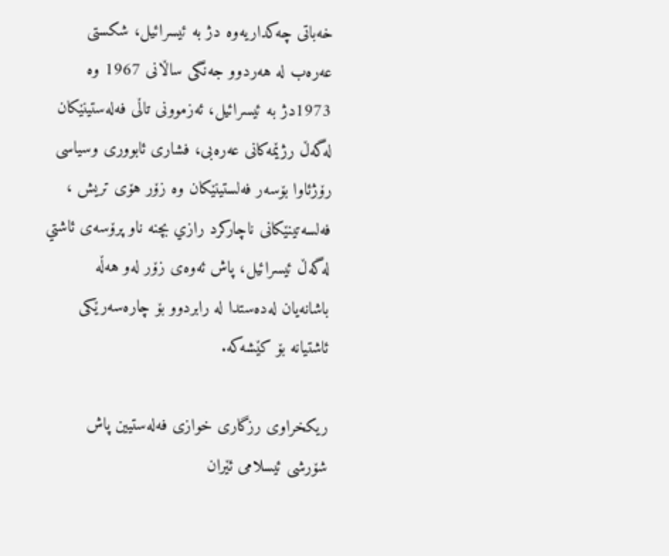خه‌باتی چه‌کداريه‌وه‌ دژ به‌ ئيسرائيل، شکستی عه‌ره‌ب له‌ هه‌ردوو جه‌نگی ساڵانی 1967 وه‌ 1973دژ به‌ ئيسرائيل، ئه‌زموونی تاڵی فه‌له‌ستينێکان له‌گه‌ڵ رژێمه‌کانی عه‌ره‌بی، فشاری ئابووری وسياسی رۆژئاوا بۆسه‌ر فه‌لستينێکان وه‌ زۆر هۆی تريش ، فه‌لسه‌تينێکانی ناچارکرد رازي بچنه‌ ناو پرۆسه‌ی ئاشتي له‌گه‌ڵ ئيسرائيل، پاش ئه‌وه‌ی زۆر له‌و هه‌ڵه‌ باشانه‌يان له‌ده‌ستدا له‌ رابردوو بۆ چاره‌سه‌رێکی ئاشتيانه‌ بۆ کێشه‌که‌.

ریکخراوی رزگاری خوازی فه‌له‌ستيين پاش شۆرشی ئيسلامی ئێران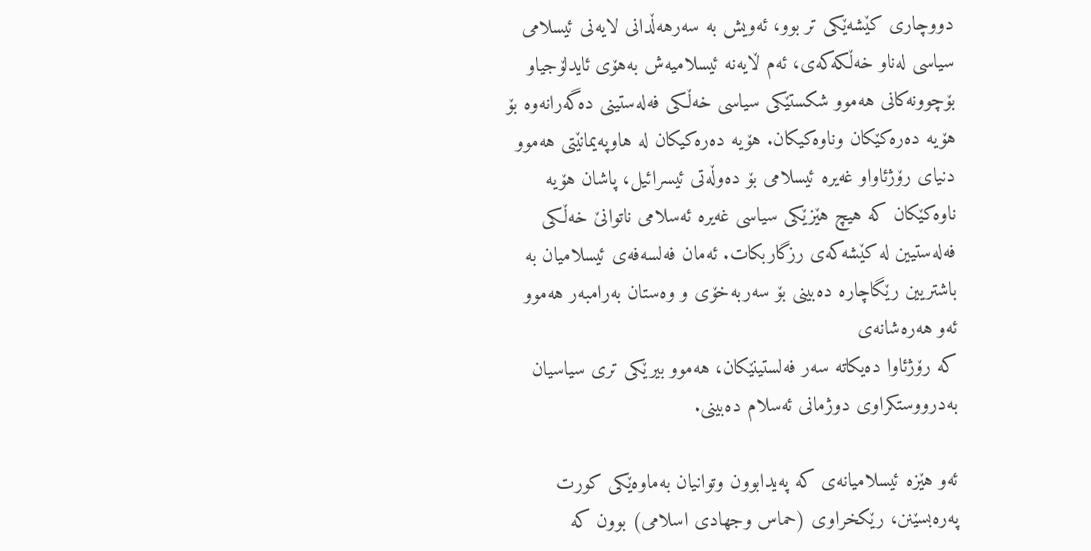دووچاری كێشه‌ێکی تر بوو، ئه‌ويش به‌ سه‌رهه‌ڵدانی لايه‌نی ئيسلامی سياسی له‌ناو خه‌ڵکه‌که‌ی، ئه‌م ڵايه‌نه‌ ئيسلاميه‌ش به‌هۆی ئايدلۆجياو بۆچوونه‌کانی هه‌موو شکستێکی سياسی خه‌ڵکی فه‌له‌ستينی ده‌گه‌رانه‌وه‌ بۆ هۆيه‌ ده‌ره‌کێکان وناوه‌کیکان. هۆيه‌ ده‌ره‌کیکان له‌ هاوپه‌يمانێتی هه‌موو دنيای رۆژئاواو غه‌يره‌ ئيسلامی بۆ ده‌وڵه‌تی ئيسرائيل، پاشان هۆيه‌ ناوه‌کێکان که‌ هيچ هێزێکی سياسی غه‌يره‌ ئه‌سلامی ناتوانێ خه‌ڵکی فه‌له‌ستيين له‌ کێشه‌که‌ی رزگاربکات. ئه‌مان فه‌لسه‌فه‌ی ئيسلاميان به‌ باشتريين رێگاچاره‌ ده‌بينی بۆ سه‌ربه‌خۆی و وه‌ستان به‌رامبه‌ر هه‌موو ئه‌و هه‌ره‌شانه‌ی
که‌ رۆژئاوا ده‌يکاته‌ سه‌ر فه‌لستينێکان، هه‌موو بيرێکی تری سياسيان به‌درووستکراوی دوژمانی ئه‌سلام ده‌بينی.

ئه‌و هێزه‌ ئيسلاميانه‌ی که‌ په‌يدابوون وتوانيان به‌ماوه‌ێکی کورت په‌ره‌بسێنن، رێکخراوی (حماس وجهادی اسلامی) بوون که‌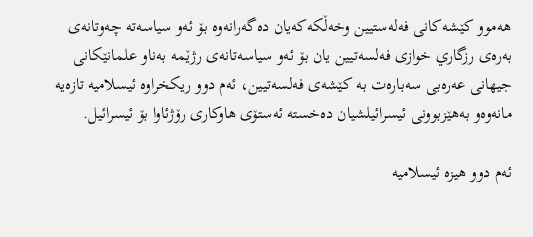هه‌موو کێشه‌کانی فه‌له‌ستيين وخه‌ڵکه‌که‌يان ده‌گه‌رانه‌وه‌ بۆ ئه‌و سياسه‌ته‌ چه‌وتانه‌ی به‌ره‌ی رزگاري خوازی فه‌لسه‌تيين يان بۆ ئه‌و سياسه‌تانه‌ی رژێمه‌ به‌ناو علمانێکانی جيهانی عه‌ره‌بی سه‌باره‌ت به‌ کێشه‌ی فه‌لسه‌تيين، ئه‌م دوو ریکخراوه‌ ئيسلاميه‌ تازه‌يه‌ مانه‌وه‌و به‌هێزبوونی ئيسرائيلشيان ده‌خسته‌ ئه‌ستۆی هاوکاری‌ رۆژئاوا بۆ ئيسرائيل.

ئه‌م دوو هیزه‌ ئيسلاميه‌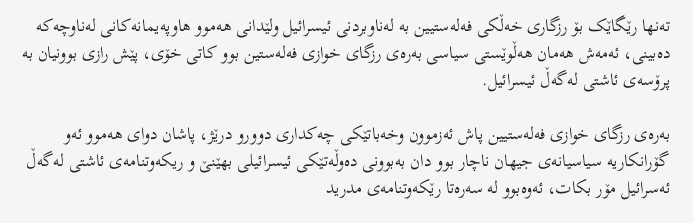ته‌نها رێگاێک بۆ رزگاری خه‌ڵکی فه‌له‌ستيين به‌ له‌ناوبردنی ئيسرائيل ولێدانی هه‌موو هاوپه‌يمانه‌کانی له‌ناوچه‌که‌ ده‌بينی، ئه‌مه‌ش هه‌مان هه‌ڵوێستی سياسی به‌ره‌ی رزگای خوازی فه‌له‌ستين بوو کاتی خۆی، پێش رازی بوونيان به‌ پرۆسه‌ی ئاشتی له‌گه‌ڵ‌ ئيسرائيل.

به‌ره‌ی رزگای خوازی فه‌له‌ستيين پاش ئه‌زموون وخه‌باتێکی چه‌کداری دوورو درێژ، پاشان دوای هه‌موو ئه‌و گۆرانکاريه‌ سياسيانه‌ی جيهان ناچار بوو دان به‌بوونی ده‌وڵه‌تێکی ئيسرائيلی بهێنێ و ریکه‌وتنامه‌ی ئاشتی له‌گه‌ڵ ئه‌سرائيل مۆر بکات، ئه‌وه‌بوو له‌ سه‌ره‌تا رێکه‌وتنامه‌ی مدريد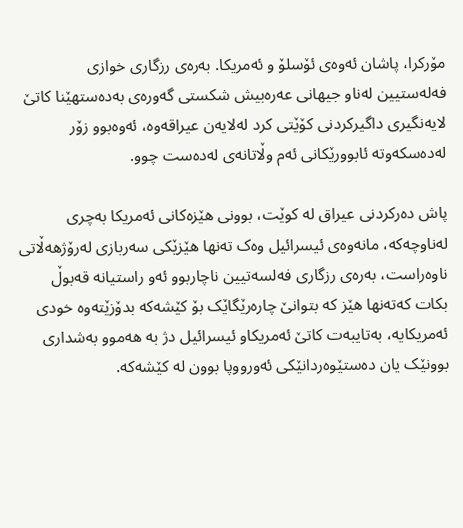مۆرکرا، پاشان ئه‌وه‌ی ئۆسلۆ و ئه‌مريکا. به‌ره‌ی رزگاری خوازی فه‌له‌ستيين له‌ناو جيهانی عه‌ره‌بيش شکستی گه‌وره‌ی به‌ده‌ستهێنا کاتێ لايه‌نگيری داگيرکردنی کۆێتی کرد له‌لايه‌ن عيراقه‌وه‌، ئه‌وه‌بوو زۆر له‌ده‌سکه‌وته‌ ئابوورێکانی ئه‌م وڵاتانه‌ی له‌ده‌ست چوو.

پاش ده‌رکردنی عيراق له‌ کوێت، بوونی هێزه‌کانی ئه‌مريکا به‌چری له‌ناوچه‌که‌، مانه‌وه‌ی ئيسرائيل وه‌ک ته‌نها هێزێکی سه‌ربازی له‌رۆژهه‌ڵاتی ناوه‌راست، به‌ره‌ی رزگاری فه‌لسه‌تيين ناچاربوو ئه‌و راستيانه‌ قه‌بوڵ بکات که‌ته‌نها هێز که‌ بتوانێ چاره‌رێگاێک بۆ کێشه‌که‌ بدۆزێته‌وه‌ خودی ئه‌مريکايه‌، به‌تايبه‌ت کاتێ ئه‌مريکاو ئيسرائيل دژ به‌ هه‌موو به‌شداری بوونێک يان ده‌ستێوه‌ردانێکی ئه‌ورووپا بوون له‌ کێشه‌که‌.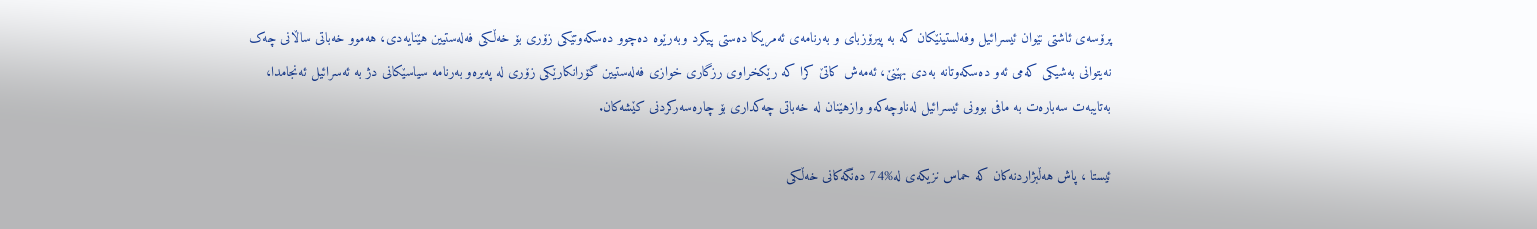پرۆسه‌ی ئاشتی نێوان ئيسرائيل وفه‌لستينێکان که‌ به‌ پيرۆزبای و به‌رنامه‌ی ئه‌مريکا ده‌ستی پیکرد وبه‌رێوه‌ ده‌چوو ده‌سکه‌وتێکی زۆری بۆ خه‌ڵکی فه‌له‌ستیين هێنايه‌دی، هه‌موو خه‌باتی ساڵانی چه‌ک نه‌يتوانی به‌شیکی که‌می ئه‌و ده‌سکه‌وتانه‌ به‌دی بهێنێ، ئه‌مه‌ش کاتێ کرا که‌ رێکخراوی رزگاری خوازی فه‌له‌ستيين گۆرانکارێکی زۆری له‌ په‌يره‌و به‌رنامه‌ سياسێکانی دژ به‌ ئه‌سرائيل ئه‌نجامدا، به‌تايبه‌ت سه‌باره‌ت به‌ مافی بوونی ئيسرائيل له‌ناوچه‌که‌و وازهێنان له‌ خه‌باتی چه‌کداری بۆ چاره‌سه‌رکردنی کێشه‌کان.

ئيستا ، پاش هه‌ڵبژاردنه‌کان که‌ حماس نزيکه‌ی له‌%74 ده‌نگه‌کانی خه‌ڵکی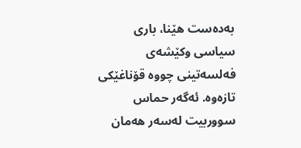به‌ده‌ست هێنا، باری سياسی وکێشه‌ی فه‌لسه‌تينی چووه‌ قۆناغێکی تازه‌وه. ئه‌گه‌ر حماس سووربیت له‌سه‌ر هه‌مان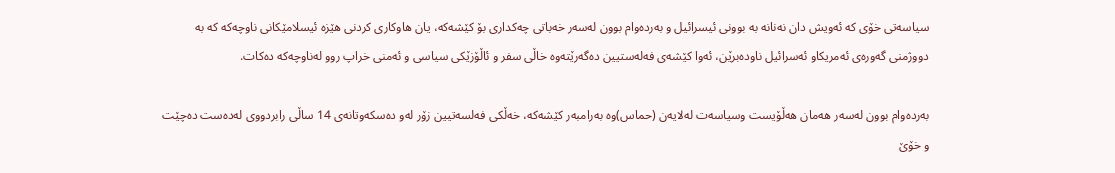سياسه‌تی خۆی که‌ ئه‌ويش دان نه‌نانه‌ به‌ بوونی ئيسرائيل و به‌رده‌وام بوون له‌سه‌ر خه‌باتی چه‌کداری بۆ کێشه‌که‌، يان هاوکاری کردنی هێزه‌ ئيسلامێکانی ناوچه‌که‌ که‌ به‌ دووژمنی گه‌وره‌ی ئه‌مريکاو ئه‌سرائيل ناوده‌برێن، ئه‌وا کێشه‌ی فه‌له‌ستيين ده‌گه‌رێته‌وه‌ خاڵی سفر و ئاڵۆزێکی سياسی و ئه‌منی خراپ روو له‌ناوچه‌که‌ ده‌کات.

به‌رده‌وام بوون له‌سه‌ر هه‌مان هه‌ڵۆیست وسياسه‌ت له‌لايه‌ن (حماس)وه‌ به‌رامبه‌ر کێشه‌که،‌ خه‌ڵکی فه‌لسه‌تيين زۆر له‌و ده‌سکه‌وتانه‌ی 14 ساڵی رابردووی له‌ده‌ست ده‌چێت و خۆێ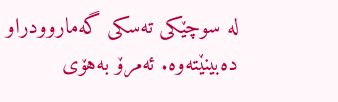له‌ سوچێکی ته‌سکی گه‌ماروودراو ده‌بينێته‌وه‌. ئه‌مرۆ به‌هۆی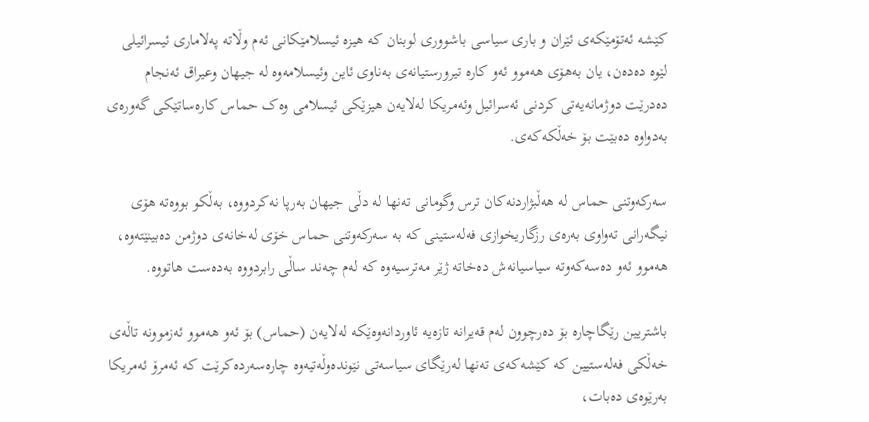کێشه‌ ئه‌تۆمێکه‌ی ئێران و باری سياسی باشووری لوبنان که‌ هیزه‌ ئيسلامێکانی ئه‌م وڵاته‌ په‌لاماری ئيسرائيلی لێوه‌ ده‌ده‌ن، يان به‌هۆی هه‌موو ئه‌و کاره‌ تيرورستيانه‌ی به‌ناوی ئاين وئيسلامه‌وه‌ له‌ جيهان وعيراق ئه‌نجام ده‌درێت دوژمانه‌يه‌تی کردنی ئه‌سرائيل وئه‌مريکا له‌لايه‌ن هیزێکی ئيسلامی وه‌ک حماس کاره‌ساتێکی گه‌وره‌ی به‌دواوه‌ ده‌بێت بۆ خه‌ڵکه‌که‌ی.

سه‌رکه‌وتنی حماس له‌ هه‌ڵبژاردنه‌کان ترس وگومانی ته‌نها له‌ دڵی جيهان به‌رپا نه‌کردووه‌، به‌ڵکو بووه‌ته‌ هۆی نيگه‌رانی ته‌واوی به‌ره‌ی رزگاریخوازی فه‌له‌ستينی که‌ به‌ سه‌رکه‌وتنی حماس خۆی له‌خانه‌ی دوژمن ده‌بينێته‌وه‌، هه‌موو ئه‌و ده‌سه‌که‌و‌ته‌ سياسيانه‌ش ده‌خاته‌ ژێر مه‌ترسيه‌وه‌ که‌ له‌م چه‌ند ساڵی رابردووه‌ به‌ده‌ست هاتووه‌.

باشتريين رێگاچاره‌ بۆ ده‌رچوون له‌م قه‌يرانه‌ تازه‌يه‌ ئاوردانه‌وه‌ێکه‌ له‌لايه‌ن (حماس) بۆ ئه‌و هه‌موو ئه‌زموونه‌ تاڵه‌ی خه‌ڵکی فه‌له‌ستيين که‌ کێشه‌که‌ی ته‌نها له‌رێگای سياسه‌تی نێونده‌وڵه‌تيه‌وه‌‌ چاره‌سه‌رده‌کرێت که‌ ئه‌مرۆ ئه‌مريکا به‌رێوه‌ی ده‌بات،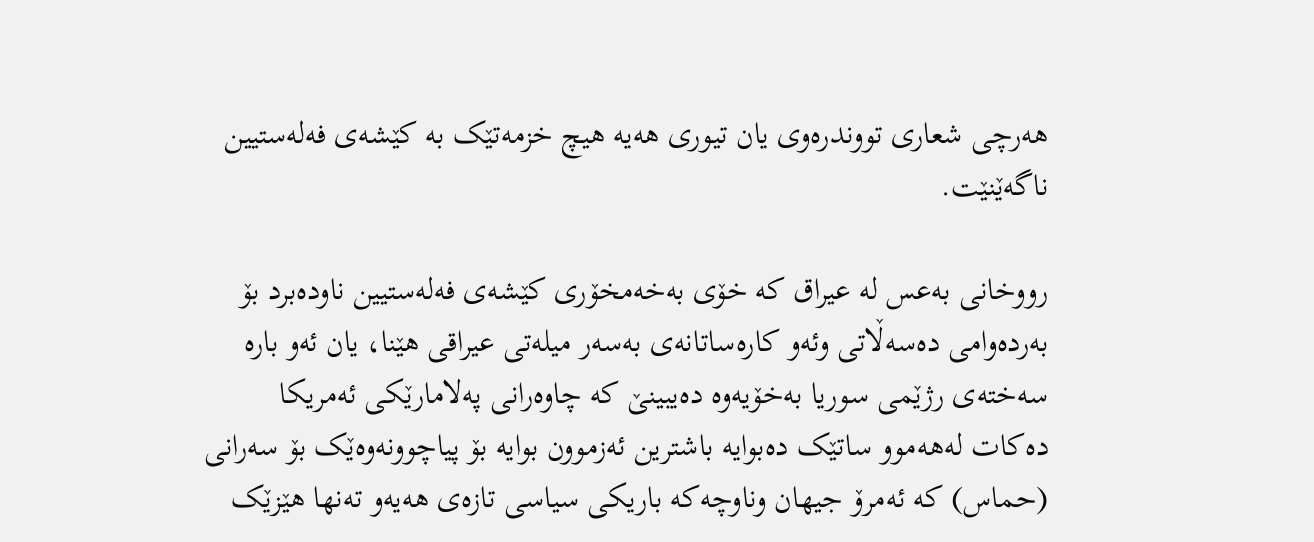هه‌رچی شعاری تووندره‌وی يان تيوری هه‌يه‌ هيچ خزمه‌تێک به‌ کێشه‌ی فه‌له‌ستيين ناگه‌ێنێت.

رووخانی به‌عس له‌ عيراق که‌ خۆی به‌خه‌مخۆری کێشه‌ی فه‌له‌ستيين ناوده‌برد بۆ به‌رده‌وامی ده‌سه‌ڵاتی وئه‌و کاره‌ساتانه‌ی به‌سه‌ر ميله‌تی عيراقی هێنا، يان ئه‌و باره‌ سه‌خته‌ی رژێمی سوريا به‌خۆيه‌وه‌ ده‌يبينێ که‌ چاوه‌رانی په‌لامارێکی ئه‌مريکا ده‌کات له‌هه‌موو ساتێک ده‌بوايه‌ باشترين ئه‌زموون بوايه‌ بۆ پياچوونه‌وه‌ێک بۆ سه‌رانی (حماس) که‌ ئه‌مرۆ جيهان وناوچه‌که‌ باریکی سياسی تازه‌ی هه‌يه‌و ته‌نها هێزێک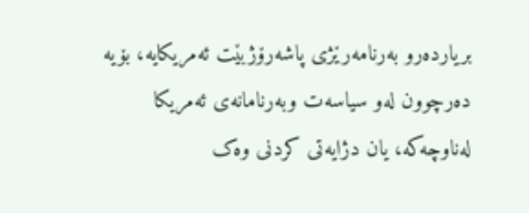بريارده‌رو به‌رنامه‌رێژی پاشه‌رۆژبێت ئه‌مريکايه‌، بۆيه‌ ده‌رچوون له‌و سياسه‌ت وبه‌رنامانه‌ی ئه‌مريکا له‌ناوچه‌که‌، يان دژايه‌تی کردنی وه‌ک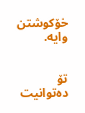خۆکوشتن وايه‌.


تۆ ده‌توانیت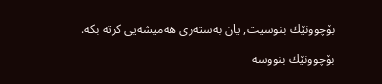بۆچوونێك بنوسیت, یان به‌سته‌ری هه‌میشه‌یی كرته‌ بكه‌.

بۆچوونێك بنووسه‌